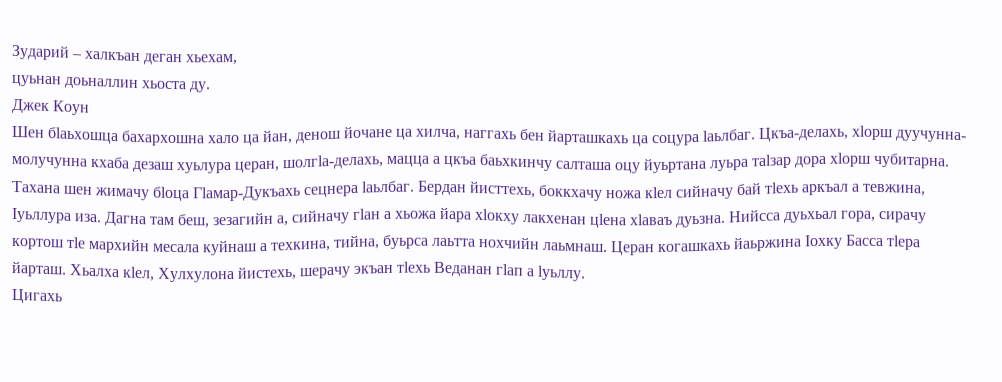Зударий – халкъан деган хьехам,
цуьнан доьналлин хьоста ду.
Джек Коун
Шен бӏаьхошца бахархошна хало ца йан, денош йочане ца хилча, наггахь бен йарташкахь ца соцура ӏаьлбаг. Цкъа-делахь, хӏорш дуучунна-молучунна кхаба дезаш хуьлура церан, шолгӏа-делахь, мацца а цкъа баьхкинчу салташа оцу йуьртана луьра таӏзар дора хӏорш чубитарна.
Тахана шен жимачу бӏоца Гӏамар-Дукъахь сецнера ӏаьлбаг. Бердан йисттехь, боккхачу ножа кӏел сийначу бай тӏехь аркъал а тевжина, Іуьллура иза. Дагна там беш, зезагийн а, сийначу гӏан а хьожа йара хӏокху лакхенан цӏена хӏаваъ дуьзна. Нийсса дуьхьал гора, сирачу кортош тӏе мархийн месала куйнаш а техкина, тийна, буьрса лаьтта нохчийн лаьмнаш. Церан когашкахь йаьржина Іохку Басса тӏера йарташ. Хьалха кӏел, Хулхулона йистехь, шерачу экъан тӏехь Веданан гӏап а ӏуьллу.
Цигахь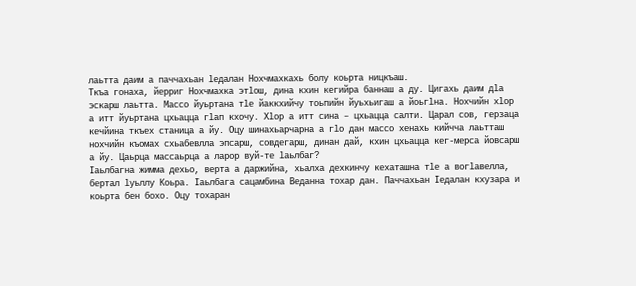лаьтта даим а паччахьан ӏедалан Нохчмахкахь болу коьрта ницкъаш.
Ткъа гонаха, йерриг Нохчмахка этӏош, дина кхин кегийра баннаш а ду. Цигахь даим дӏа эскарш лаьтта. Массо йуьртана тӏе йаккхийчу тоьпийн йуьхьигаш а йоьгӏна. Нохчийн хӏор а итт йуьртана цхьацца гӏап кхочу. Хӏор а итт сина – цхьацца салти. Царал сов, герзаца кечйина ткъех станица а йу. Оцу шинахьарчарна а гӏо дан массо хенахь кийчча лаьтташ нохчийн къомах схьабевлла эпсарш, совдегарш, динан дай, кхин цхьацца кег-мерса йовсарш а йу. Цаьрца массаьрца а ларор вуй-те ӏаьлбаг?
Іаьлбагна жимма дехьо, верта а даржийна, хьалха дехкинчу кехаташна тӏе а вогӏавелла, бертал ӏуьллу Коьра. Ӏаьлбага сацамбина Веданна тохар дан. Паччахьан Іедалан кхузара и коьрта бен бохо. Оцу тохаран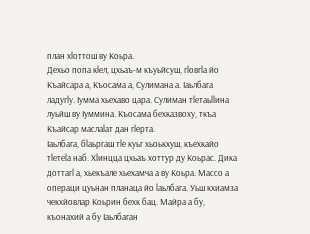план хӏоттош ву Коьра.
Дехьо попа кӏел, цхьаъ-м къуьйсуш, гӏовгӏа йо Къайсара а, Къосама а, Сулимана а. Ӏаьлбага ладугӏу. Іумма хьехаво цара. Сулиман тӏетаьӏӏина луьйш ву Іуммина. Къосама бехказвоху, ткъа Къайсар маслаӏат дан гӏерта.
Ӏаьлбага, бӏаьргаш тӏе куьг хьоькхуш, къехкайо тӏетеӏа наб. Хӏинцца цхьаъ хоттур ду Коьрас. Дика доттагӏ а, хьекъале хьехамча а ву Коьра. Массо а операци цуьнан планаца йо ӏаьлбага. Уьш кхиамза чекхйовлар Коьрин бехк бац. Майра а бу, къонахий а бу Іаьлбаган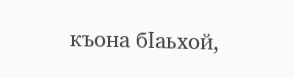къона бӏаьхой,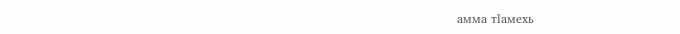амма тӏамехь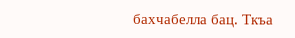бахчабелла бац. Ткъа